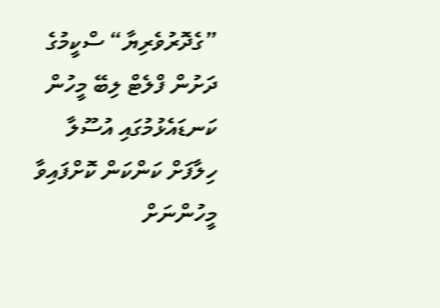”ގެދޮރުވެރިޔާ“ ސްކީމުގެ ދަށުން ފްލެޓް ލިބޭ މީހުން ކަނޑައެޅުމުގައި އުސޫލާ ހިލާފަށް ކަންކަން ކޮށްފައިވާ މީހުންނަށް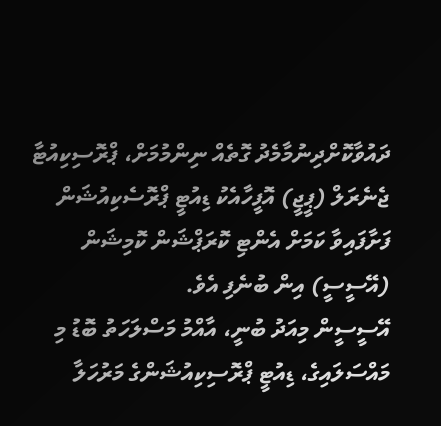ދައުވާކޮށްދިނުމާމެދު ގޮތެއް ނިންމުމަށް، ޕްރޮސިކިއުޓާ ޖެނެރަލް (ޕީޖީ) އޮފީހާއެކު ޑިއުޓީ ޕްރޮސެކިއުޝަން ފަށާފައިވާ ކަމަށް އެންޓި ކޮރަޕްޝަން ކޮމިޝަން (އޭސީސީ) އިން ބުނެފި އެވެ.
އޭސީސީން މިއަދު ބުނީ، އާއްމު މަސްލަހަތު ބޮޑު މި މައްސަލައިގެ، ޑިއުޓީ ޕްރޮސިކިއުޝަންގެ މަރުހަލާ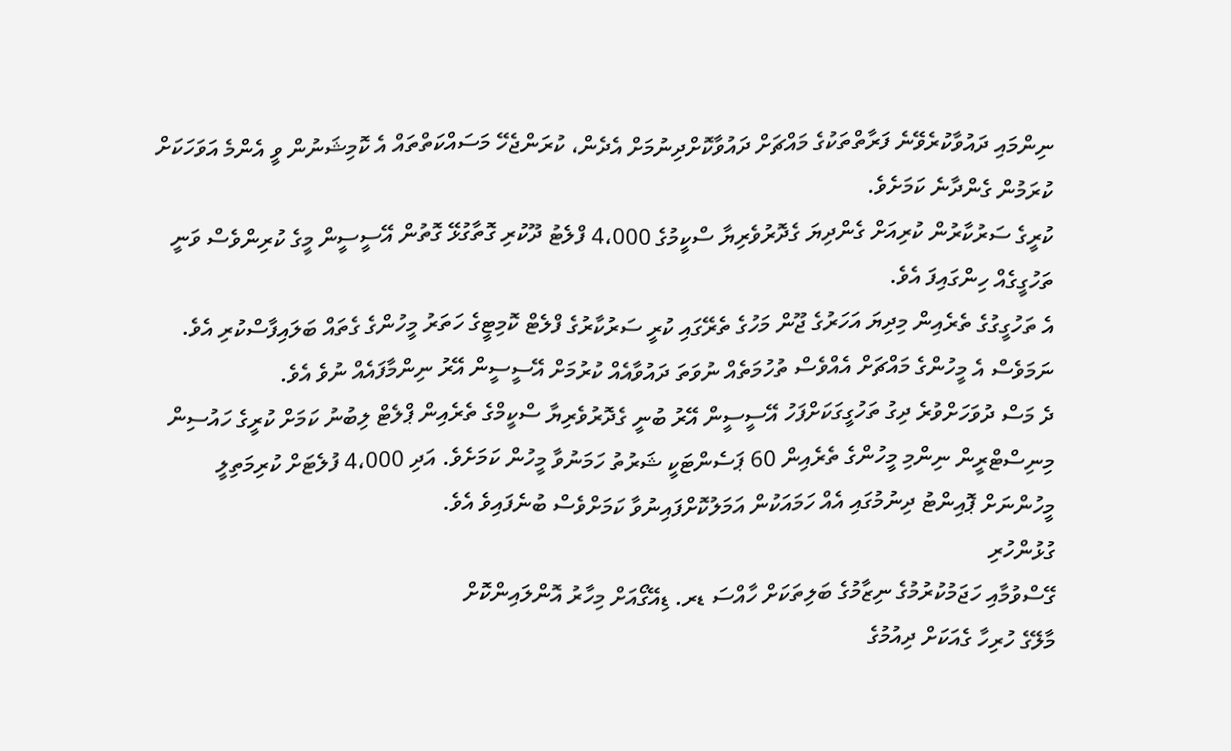ނިންމައި ދައުވާކުރެވޭނެ ފަރާތްތަކުގެ މައްޗަށް ދައުވާކޮށްދިނުމަށް އެދެން، ކުރަންޖެހޭ މަސައްކަތްތައް އެ ކޮމިޝަނުން ވީ އެންމެ އަވަހަކަށް ކުރަމުން ގެންދާނެ ކަމަށެވެ.
ކުރީގެ ސަރުކާރުން ކުރިއަށް ގެންދިޔަ ގެދޮރުވެރިޔާ ސްކީމުގެ 4،000 ފްލެޓު ދޫކުރި ގޮތާގުޅޭ ގޮތުން އޭސީސީން މީގެ ކުރިންވެސް ވަނީ ތަހުގީގެއް ހިންގައިފަ އެވެ.
އެ ތަހުގީގުގެ ތެރެއިން މިދިޔަ އަހަރުގެ ޖޫން މަހުގެ ތެރޭގައި ކުރީ ސަރުކާރުގެ ފްލެޓް ކޮމިޓީގެ ހަތަރު މީހުންގެ ގެތައް ބަލައިފާސްކުރި އެވެ. ނަމަވެސް އެ މީހުންގެ މައްޗަށް އެއްވެސް ތުހުމަތެއް ނުވަތަ ދައުވާއެއް ކުރުމަށް އޭސީސީން އޭރު ނިންމާފައެއް ނުވެ އެވެ.
ދެ މަސް ދުވަހަށްވުރެ ދިގު ތަހުގީގަކަށްފަހު އޭސީސީން އޭރު ބުނީ ގެދޮރުވެރިޔާ ސްކީމްގެ ތެރެއިން ޕްލެޓް ލިބުނު ކަމަށް ކުރީގެ ހައުސިން މިނިސްޓްރީން ނިންމި މީހުންގެ ތެރެއިން 60 ޕަސެންޓަކީ ޝަރުތު ހަމަނުވާ މީހުން ކަމަށެވެ. އަދި 4،000 ފުލެޓަށް ކުރިމަތިލީ މީހުންނަށް ޕޮއިންޓު ދިނުމުގައި އެއް ހަމައަކުން އަމަލުކޮށްފައިނުވާ ކަމަށްވެސް ބުނެފައިވެ އެވެ.
ގުޅުންހުރި
ގޭސްވުމާއި ހަޖަމުކުރުމުގެ ނިޒާމުގެ ބަލިތަކަށް ހާއްސަ ޑރ. ޑިއޭގޯއަށް މިހާރު އޮންލައިންކޮށް
މާލޭގެ ހުރިހާ ގެއަކަށް ދިއުމުގެ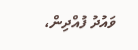ވައުދު ފުއްދިން،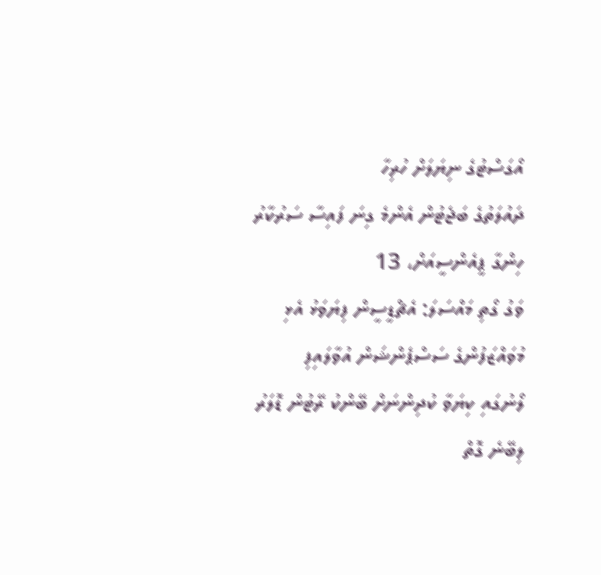އޯގަސްޓުގެ ނިޔަލަށް ހުރިހާ
ދައުލަތުގެ ބަޖެޓުން އެންމެ ގިނަ ފައިސާ ސަރުކާރު ހިންގާ ޕީއެންސީއަށް، 13
ވަގު ގޯތި މައްސަލަ: އެޗްޑީސީން ފިޔަވަޅު އެޅި މުވައްޒަފުންގެ ސަސްޕެންޝަން އުވާލައިފި
ލޯނުގައި ކިޔަވާ ކުދިންނަށް ބޭންކު ރޭޓުން ޑޮލަރު ލިބޭނެ ގޮތް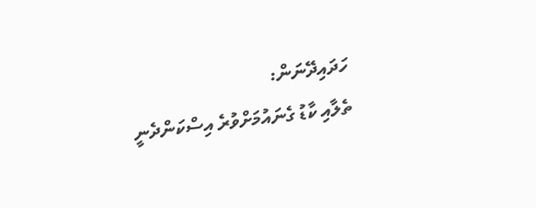ހަދައިދޭނަން:
ތެލާއި ކާޑު ގެނައުމަށްވުރެ އިސްކަންދެނީ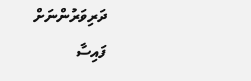ދަރިވަރުންނަށް ފައިސާ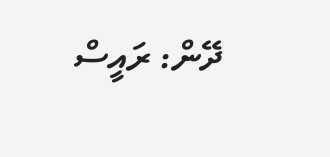ދޭން: ރައީސް